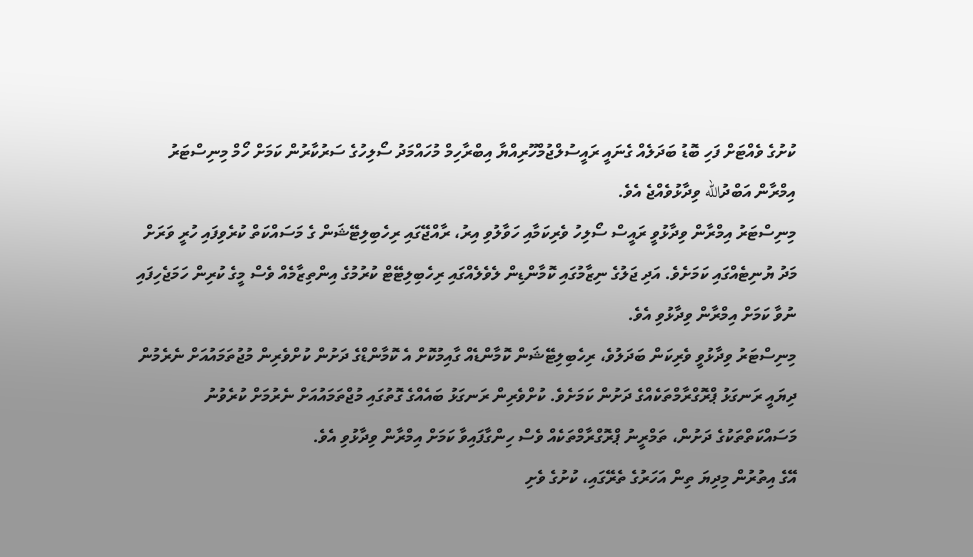ކުށުގެ ވެއްޓަށް ފަހި ބޮޑު ބަދަލެއް ގެނައީ ރައީސުލްޖުމްހޫރިއްޔާ އިބްރާހިމް މުހައްމަދު ސޯލިހުގެ ސަރުކާރުން ކަމަށް ހޯމް މިނިސްޓަރު އިމްރާން އަބްދުالله ވިދާޅުވެއްޖެ އެވެ.
މިނިސްޓަރު އިމްރާން ވިދާޅުވީ ރައީސް ސޯލިހު ވެރިކަމާއި ހަވާލުވި އިރު، ރާއްޖޭގައި ރިހެބިލިޓޭޝަން ގެ މަސައްކަތް ކުރެވިފައި ހުރީ ވަރަށް މަދު ޔުނިޓެއްގައި ކަމަށެވެ. އަދި ޖަލުގެ ނިޒާމުގައި ކޮމާންޑިން ލެވެލެއްގައި ރިހެބިލިޓޭޓް ކުރުމުގެ އިންތިޒާމެއް ވެސް މީގެ ކުރިން ހަމަޖެހިފައި ނުވާ ކަމަށް އިމްރާން ވިދާޅުވި އެވެ.
މިނިސްޓަރު ވިދާޅުވީ ވެރިކަން ބަދަލުވެ، ރިހެބިލިޓޭޝަން ކޮމާންޑެއް ގާއިމުކޮށް އެ ކޮމާންޑްގެ ދަށުން ކުށްވެރިން މުޖުތަމައުއަށް ނެރެމުން ދިޔައީ ރަނގަޅު ޕްރޮގްރާމްތަކެއްގެ ދަށުން ކަމަށެވެ. ކުށްވެރިން ރަނގަޅު ބައެއްގެ ގޮތުގައި މުޖްތަމައުއަށް ނެރުމަށް ކުރެވުނު މަސައްކަތްތަކުގެ ދަށުން، ތަމްރީނު ޕްރޮގްރާމްތަކެއް ވެސް ހިންގާފައިވާ ކަމަށް އިމްރާން ވިދާޅުވި އެވެ.
އޭގެ އިތުރުން މިދިޔަ ތިން އަހަރުގެ ތެރޭގައި، ކުށުގެ ވެށި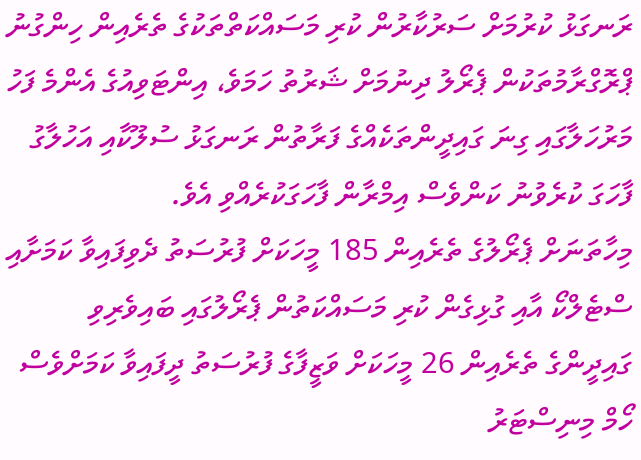ރަނގަޅު ކުރުމަށް ސަރުކާރުން ކުރި މަސައްކަތްތަކުގެ ތެރެއިން ހިންގުނު ޕްރޮގްރާމުތަކުން ޕެރޯލު ދިނުމަށް ޝަރުތު ހަމަވެ، އިންޓަވިއުގެ އެންމެ ފަހު މަރުހަލާގައި ގިނަ ގައިދީންތަކެއްގެ ފަރާތުން ރަނގަޅު ސުލޫކާއި އަހުލާގު ފާހަގަ ކުރެވުނު ކަންވެސް އިމްރާން ފާހަގަކުރެއްވި އެވެ.
މިހާތަނަށް ޕެރޯލުގެ ތެރެއިން 185 މީހަކަށް ފުރުސަތު ދެވިފައިވާ ކަމަށާއި ސްޓެލްކޯ އާއި ގުޅިގެން ކުރި މަސައްކަތުން ޕެރޯލުގައި ބައިވެރިވި ގައިދީންގެ ތެރެއިން 26 މީހަކަށް ވަޒީފާގެ ފުރުސަތު ދީފައިވާ ކަމަށްވެސް ހޯމް މިނިސްޓަރު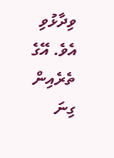ވިދާޅުވި އެވެ. އޭގެ ތެރެއިން ގިނަ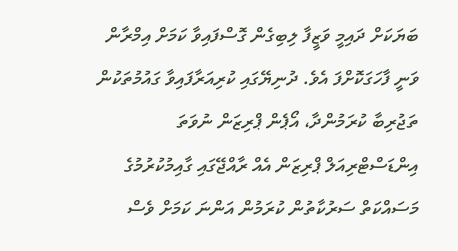ބަޔަކަށް ދައިމީ ވަޒީފާ ލިބިގެން ގޮސްފައިވާ ކަމަށް އިމްރާން ވަނީ ފާހަގަކޮށްފަ އެވެ. ދުނިޔޭގައި ކުރިއަރާފައިވާ ގައުމުތަކުން ތަޖުރިބާ ކުރަމުންދާ، އޯޕެން ޕްރިޒަން ނުވަތަ އިންޑަސްޓްރިއަލް ޕްރިޒަން އެއް ރާއްޖޭގައި ގާއިމުކުރުމުގެ މަސައްކަތް ސަރުކާތުން ކުރަމުން އަންނަ ކަމަށް ވެސް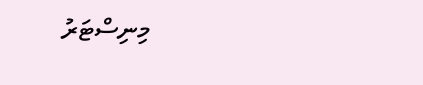މިނިސްޓަރު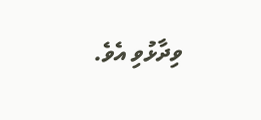ވިދާޅުވި އެވެ.